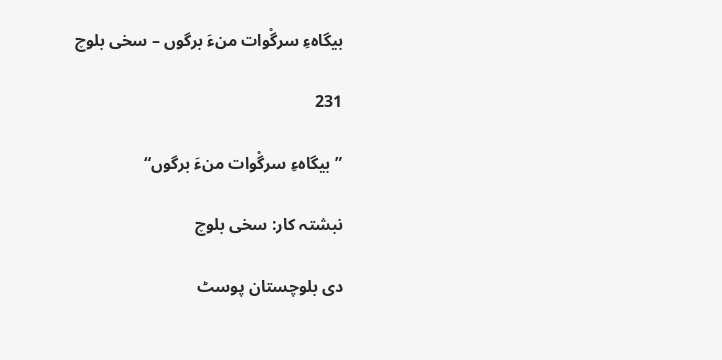بیگاہءِ سرگْوات منءَ برگوں – سخی بلوچ

231

”بیگاہءِ سرگْوات منءَ برگوں“

نبشتہ کار: سخی بلوچ

دی بلوچستان پوسٹ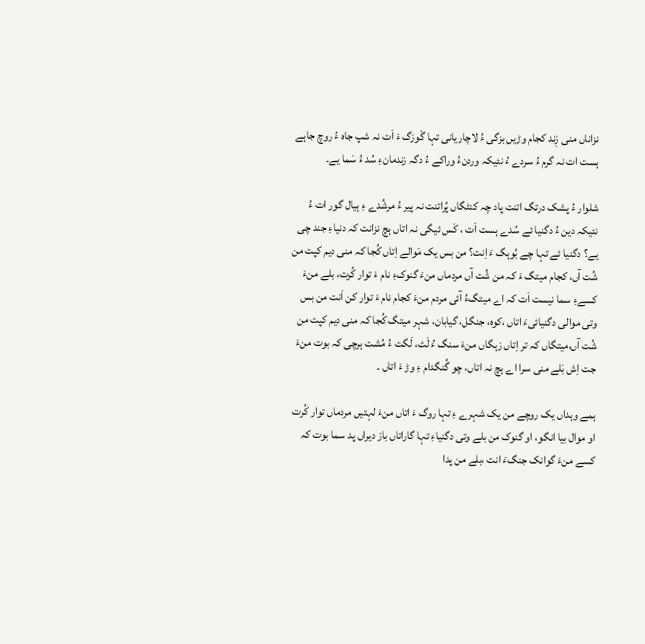نزاناں منی زِند کجام وڑیں بزگی ءُ لاچاریانی تہا گْوزگ ءَ اَت نہ شپ جاہ ءُ روچ جاہے ہست ات نہ گرم ءُ سردے ءُ نئیکہ وردنءُ وراکے ءُ دگہ زندمانءِ سُد ءُ سَما یے۔

شلوار ءُ پشک درتگ اتنت پاد چہ کنٹگاں پُراتنت نہ پیر ءُ مرشُدے ءِ ہیال گور ات ءُ نئیکہ دین ءُ دگنیا ئے سُدے ہست اَت ، کَس ئیگی نہ اتاں ہچ نزانت کہ دنیاءِ جند چی یے؟ دگنیا ئے تہا چے بُوہگ ءَ اِنت؟ من بس یک مَوالے اِتاں کُجا کہ منی دیم کپت من شُت آں، کجام میتگ ءَ کہ من شُت آں مردماں منءَ گنوکءِ نام ءَ توار کُرت، بلے منءَ کسےءِ سما نیست اَت کہ اے میتگءُ آئی مردم منءَ کجام نام ءَ توار کن اَنت من بس وتی موالی دگنیائیءَ اتاں ،کوہ، جنگل، گیابان، شہر میتگ کُجا کہ منی دیم کپت من شُت آں،میتگاں کہ تر اِتاں زہگاں منءَ سنگ ءُ لَٹ، لَگت ءُ مُشت ہرچی کہ بوت منءَ جت اِش بَلے منی سرا اے ہچ نہ اتاں، چو گُنگدام ءِ وڑ ءَ اتاں ۔

ہمے وہداں یک روچے من یک شہرے ءِ تہا روگ ءَ اتاں منءَ لہتیں مردماں توار کُرت او موال بیا انگو، او گنوک من بلے وتی دگنیاءِ تہا گاراتاں باز دیراں پد سما بوت کہ کسے منءَ گوانک جنگءَ انت ،بلے من پدا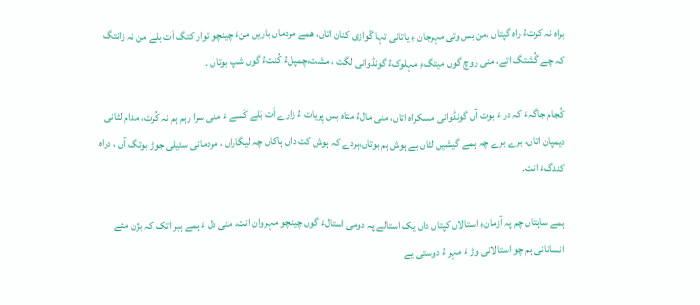براه نہ کرتءُ راه گپتاں ،من بس وتی مہرجان ءِ یاتانی تہا گْوازی کنان اتاں، ھمے مردماں باریں منءَ چینچو توار کتگ اَت بلے من نہ زانتگ کہ چے گُشتگ اتے، منی روچ گوں میتگءِ مہلوکءُ گونڈوانی لگت ، مشت،چمپلءُ کُنتءُ گوں شپ بوتاں ۔

کُجام جاگہءَ کہ در ءَ بوت آں گونڈوانی مسکراه اتاں، منی مالءُ متاه بس پِریات ءُ زارے اَت بَلے کَسے ءَ منی سرا رہم ہم نہ کُرت، مدام لٹانی دیمپان اتاں، برے برے چہ ہمے گیشیں لٹاں بے ہوش ہم بوتاں،ہردے کہ ہوش کت داں ہاکاں چہ لیگاراں ، مردمانی سئیلی جوڑ بوتگ آں ، دراه کندگءَ انت۔

ہمے ساہتاں چم پہ آزمانءِ استالاں کپتاں داں یک استالے پہ دومی استالءَ گوں چینچو مہروان انت، منی دل ءَ ہمے ہبر اتک کہ بژن مئے انسانانی ہم چو استالانی وڑ ءَ مہر ءُ دوستی یے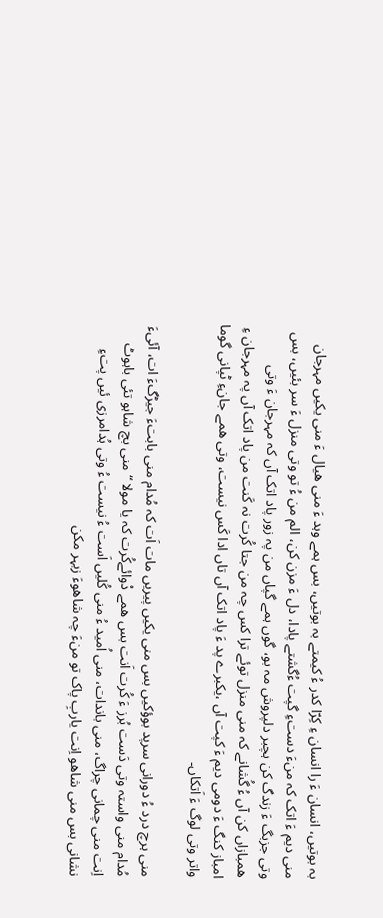بہ بوتیں، انسان ءَ را انسان ءِ کِرّا کدر ءُ کیمتے بہ بوتیں، بس ہمے وہد ءَ منی ھیال ءَ منی یکیں مہرجان منی دیم ءَ اتک کہ منءَ دستءِ گپت ءُگشتے پادا، دل ءَ مزن کن، الم من ءُ تو وتی منزل ءَ سر بئیں، بس وتی جزبگ ءَ زندگ کن ہچبر دلپروش مہ بو، گوں ہمے گپاں من پہ زور پاد اتک آں کہ مہرجان ءَ وتی ھمبازاں کن آں ءُ گُشانے کہ منی منزل توئے ترا کس چہ من جتا کُرت نہ کَنت من پاد اتک آں پہ مہرجان ءِ امباز کنگ ءَ دومی دیم ءَ کپت آں ،یکبرے پد ءَ پاد اتک آں تاں ادا کَس نیست، وتی ھمے جانءِ ٹپانی گوما واتر وتی لوگ ءَ اَتکاں۔

منی ہرچ درد ءُ دورانی سرپد بوؤکیں بس منی یکیں پیریں مات اَت کہ مُدام منی بابتءَ جیڑگءَ ات، آئیءَ مُدام منی واستہ وتی دَست بُرز ءَ کُرت اَنت بس ھمے دْوائےکُرت کہ یا مولا “منی بچ شاہو تئی باہوٹ اِنت منی چمانی چراگ، منی باندات، منی اُمید ءُ منی کُلیں اَست ءُ نیست ءُ وتی ہُدامرزی ئیں پتءِ نشانی بس منی شاھو اِنت یاربِ پاک تو منءَ چہ شاھوءَ زبہر مکن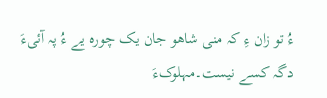ءُ تو زان ءِ کہ منی شاھو جان یک چوره یے ءُ پہ آئیءَ دگہ کسے نیست۔مہلوکءَ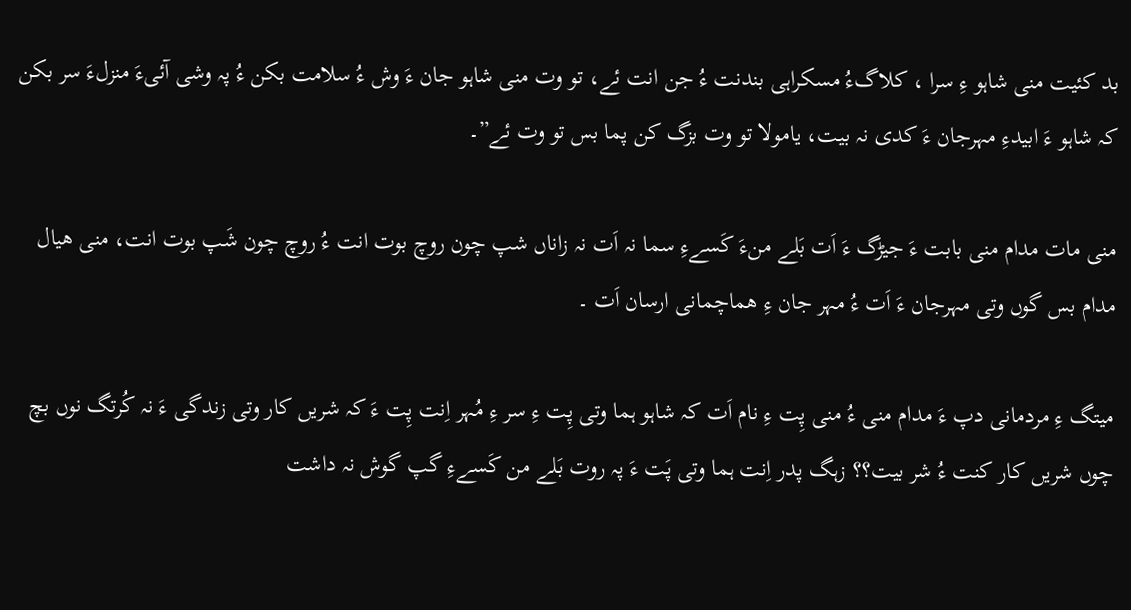بد کئیت منی شاہو ءِ سرا ، کلاگءُ مسکراہی بندنت ءُ جن انت ئے، تو وت منی شاہو جان ءَ وش ءُ سلامت بکن ءُ پہ وشی آئیءَ منزلءَ سر بکن کہ شاہو ءَ ابیدءِ مہرجان ءَ کدی نہ بیت، یامولا تو وت بزگ کن پما بس تو وت ئے”۔

منی مات مدام منی بابت ءَ جیڑگ ءَ اَت بَلے منءَ کَسےءِ سما نہ اَت نہ زاناں شپ چون روچ بوت انت ءُ روچ چون شَپ بوت انت، منی ھیال مدام بس گوں وتی مہرجان ءَ اَت ءُ مہر جان ءِ ھماچمانی ارسان اَت ۔

میتگ ءِ مردمانی دپ ءَ مدام منی ءُ منی پِت ءِ نام اَت کہ شاہو ہما وتی پِت ءِ سر ءِ مُہر اِنت پِت ءَ کہ شریں کار وتی زندگی ءَ نہ کُرتگ نوں بچ چوں شریں کار کنت ءُ شر بیت؟؟ زہگ پدر اِنت ہما وتی پَت ءَ پہ روت بَلے من کَسےءِ گپ گوش نہ داشت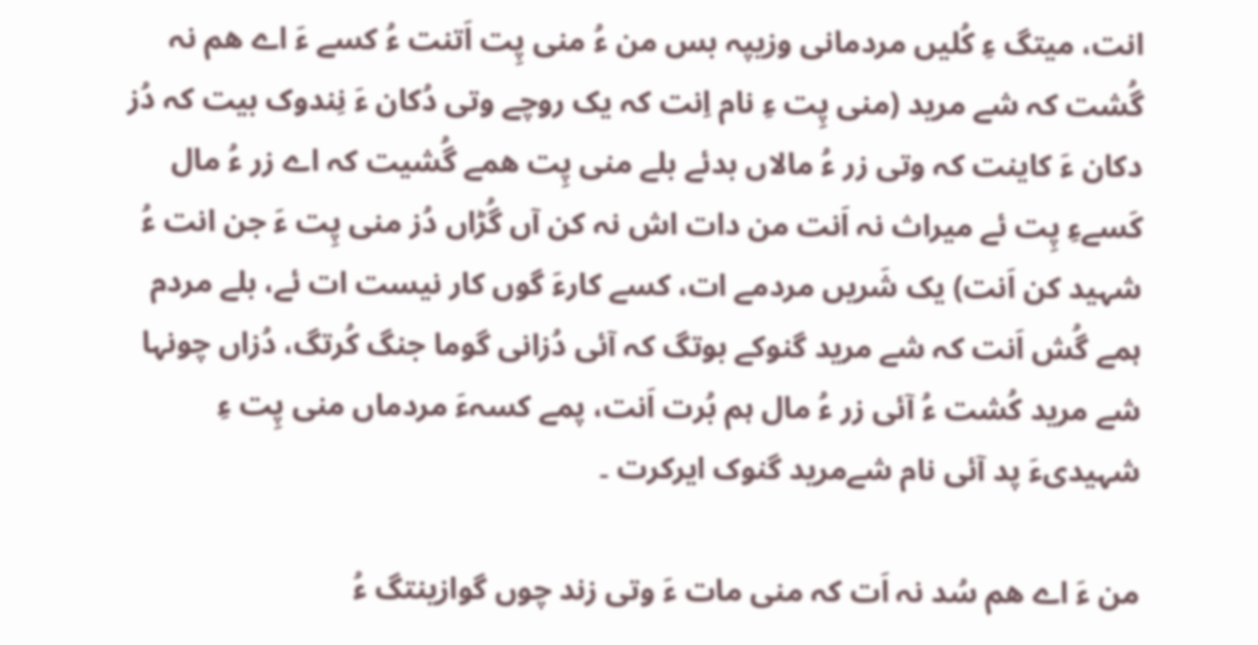انت، میتگ ءِ کُلیں مردمانی وزیپہ بس من ءُ منی پِت اَتنت ءُ کسے ءَ اے ھم نہ گُشت کہ شے مرید (منی پِت ءِ نام اِنت کہ یک روچے وتی دُکان ءَ نِندوک بیت کہ دُز دکان ءَ کاینت کہ وتی زر ءُ مالاں بدئے بلے منی پِت ھمے گُشیت کہ اے زر ءُ مال کَسےءِ پِت ئے میراث نہ اَنت من دات اش نہ کن آں گُڑاں دُز منی پِت ءَ جن انت ءُ شہید کن اَنت) یک شَریں مردمے ات، کسے کارءَ گوں کار نیست ات ئے، بلے مردم ہمے گُش اَنت کہ شے مرید گنوکے بوتگ کہ آئی دُزانی گوما جنگ کُرتگ، دُزاں چونہا شے مرید کُشت ءُ آئی زر ءُ مال ہم بُرت اَنت، پمے کسہءَ مردماں منی پِت ءِ شہیدیءَ پد آئی نام شےمرید گنوک ایرکرت ۔

من ءَ اے ھم سُد نہ اَت کہ منی مات ءَ وتی زند چوں گوازینتگ ءُ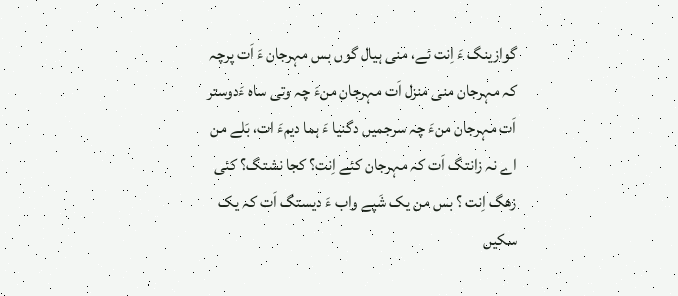گوازینگ ءَ اِنت ئے، منی ہیال گوں بس مہرجان ءَ اَت پرچہ کہ مہرجان منی منزل اَت مہرجان منءَ چہ وتی ساہ ءَدوستر اَت مہرجان منءَ چہ سرجمیں دگنیا ءَ ہما دیمءَ ات، بَلے من اے نہ زانتگ اَت کہ مہرجان کئے اِنت؟ کجا نشتگ؟ کئی زھگ اِنت ؟ بس من یک شَپے واب ءَ دیستگ اَت کہ یک سکیں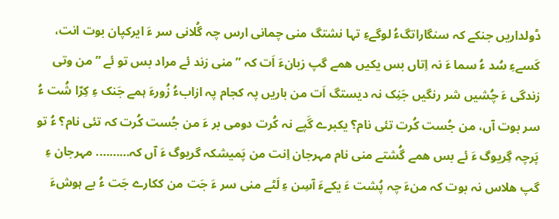ڈولداریں جنکے کہ سنگاراتگءُ لوگےءِ تہا نشتگ منی چمانی ارس چہ گُلانی سر ءَ ایرکپان بوت انت، کَسےءِ سُد ءُ سما ءَ نہ اِتاں بس یکیں ھمے گپ زبانءَ اَت کہ ” منی زند ئے مراد بس تو ئے ” من وتی زندگی ءَ چُشیں شر رنگیں جَنِک نہ دیستگ اَت من باریں پہ کجام پہ ازابءُ زُورءَ ہمے جَنک ءِ کِرّا شُت ءُ سر بوت آں، من جُست کُرت تئی نام؟ یکبرے گَپے نہ کُرت دومی بر ءَ من جُست کُرت کہ تئی نام؟ ءُ تو پَرچہ گِریوگ ءَ ئے بس ھمے گُشتے منی نام مہرجان اِنت من پَمیشکہ گریوگ ءَ آں کہ………. مہرجان ءِ گپ ھلاس نہ بوت کہ منءَ چہ پُشت ءَ یکےءَ آسِن ءِ لَٹے منی سر ءَ جَت من ککارے جَت ءُ بے ہوشءَ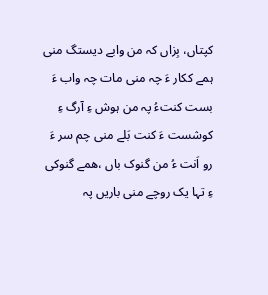کپتاں، بِزاں کہ من وابے دیستگ منی ہمے ککار ءَ چہ منی مات چہ واب ءَ بست کنتءُ پہ من ہوش ءِ آرگ ءِ کوشست ءَ کنت بَلے منی چم سر ءَ رو اَنت ءُ من گنوک باں ،ھمے گنوکی ءِ تہا یک روچے منی باریں پہ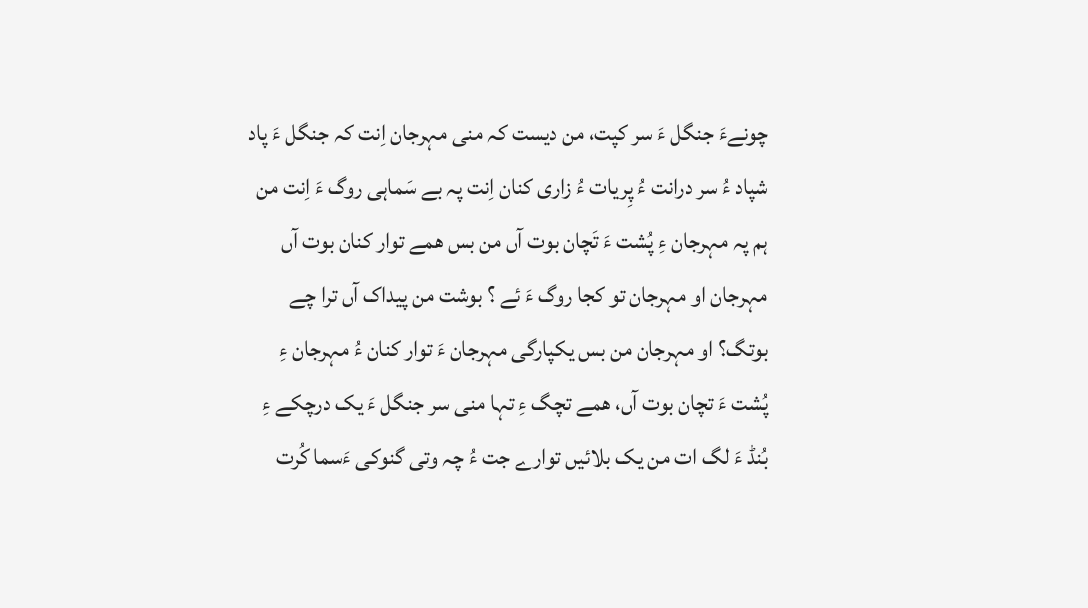چونےءَ جنگل ءَ سر کپت، من دیست کہ منی مہرجان اِنت کہ جنگل ءَ پاد شپاد ءُ سر درانت ءُ پِریات ءُ زاری کنان اِنت پہ بے سَماہی روگ ءَ اِنت من ہم پہ مہرجان ءِ پُشت ءَ تَچان بوت آں من بس ھمے توار کنان بوت آں مہرجان او مہرجان تو کجا روگ ءَ ئے ؟ بوشت من پیداک آں ترا چے بوتگ؟ او مہرجان من بس یکپارگی مہرجان ءَ توار کنان ءُ مہرجان ءِ پُشت ءَ تچان بوت آں، ھمے تچگ ءِ تہا منی سر جنگل ءَ یک درچکے ءِ بُنڈ ءَ لگ ات من یک بلائیں توارے جت ءُ چہ وتی گنوکی ءَسما کُرت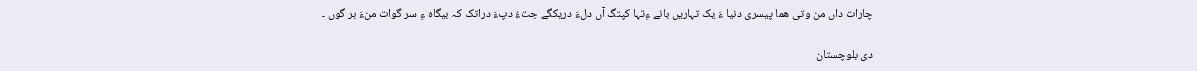چارات داں من وتی ھما پیسری دنیا ءَ یک تہاریں بانے ءِتہا کپتگ آں دلءَ دریکگے جتءُ دپءَ دراتک کہ بیگاه ءِ سر گوات منءَ بر گوں ۔

دی بلوچستان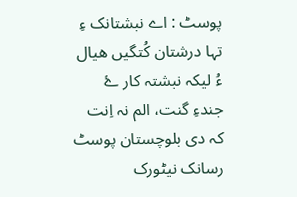پوسٹ : اے نبشتانک ءِ تہا درشتان کُتگیں ھیال ءُ لیکہ نبشتہ کار ۓ جندءِ گنت، الم نہ اِنت کہ دی بلوچستان پوسٹ رسانک نیٹورک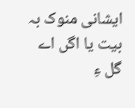ایشانی منوک بہ بیت یا اگں اے گل ءِ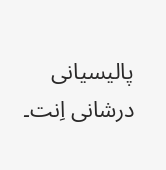پالیسیانی درشانی اِنت۔